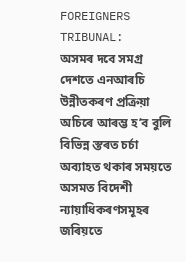FOREIGNERS TRIBUNAL:
অসমৰ দবে সমগ্র দেশতে এনআৰচি উন্নীতকৰণ প্ৰক্ৰিয়া অচিৰে আৰম্ভ হ’ব বুলি বিভিন্ন স্তৰত চৰ্চা অব্যাহত থকাৰ সময়তে অসমত বিদেশী ন্যায়াধিকৰণসমূহৰ জৰিয়তে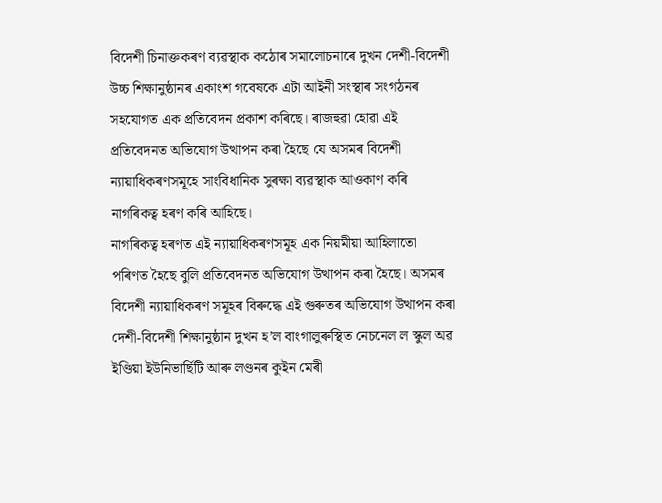বিদেশী চিনাক্তকৰণ ব্যৱস্থাক কঠোৰ সমালোচনাৰে দুখন দেশী-বিদেশী উচ্চ শিক্ষানুষ্ঠানৰ একাংশ গবেষকে এটা আইনী সংস্থাৰ সংগঠনৰ সহযোগত এক প্রতিবেদন প্রকাশ কৰিছে। ৰাজহুৱা হোৱা এই প্রতিবেদনত অভিযোগ উত্থাপন কৰা হৈছে যে অসমৰ বিদেশী ন্যায়াধিকৰণসমূহে সাংবিধানিক সুৰক্ষা ব্যৱস্থাক আওকাণ কৰি নাগৰিকত্ব হৰণ কৰি আহিছে।
নাগৰিকত্ব হৰণত এই ন্যায়াধিকৰণসমূহ এক নিয়মীয়া আহিলাতো পৰিণত হৈছে বুলি প্রতিবেদনত অভিযোগ উত্থাপন কৰা হৈছে। অসমৰ বিদেশী ন্যায়াধিকৰণ সমূহৰ বিৰুদ্ধে এই গুৰুতৰ অভিযোগ উত্থাপন কৰা দেশী-বিদেশী শিক্ষানুষ্ঠান দুখন হ’ল বাংগালুৰুস্থিত নেচনেল ল স্কুল অৱ ইণ্ডিয়া ইউনিভাৰ্ছিটি আৰু লণ্ডনৰ কুইন মেৰী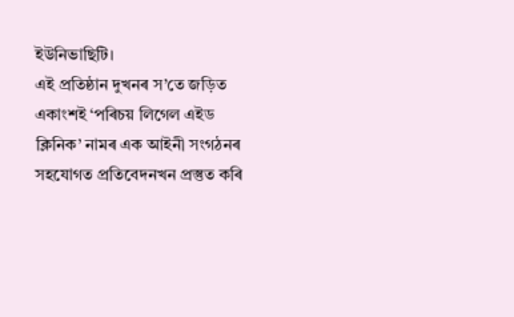ইউনিভাছিটি।
এই প্রতিষ্ঠান দুখনৰ স’তে জড়িত একাংশই ‘পৰিচয় লিগেল এইড ক্লিনিক’ নামৰ এক আইনী সংগঠনৰ সহযোগত প্রতিবেদনখন প্রস্তুত কৰি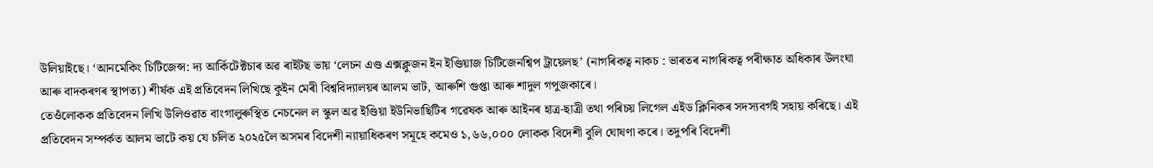উলিয়াইছে। ‘আনমেকিং চিটিজেন্স: দ্য আর্কিটেক্টচাৰ অৱ ৰাইটছ ভায় ‘লেচন এণ্ড এক্সক্লুজন ইন ইণ্ডিয়াজ চিটিজেনশ্বিপ ট্রায়েলছ’ (নাগৰিকত্ব নাকচ : ভাৰতৰ নাগৰিকত্ব পৰীক্ষাত অধিকাৰ উলংঘা আৰু বাদকৰণৰ স্থাপত্য) শীর্ষক এই প্রতিবেদন লিখিছে কুইন মেৰী বিশ্ববিদ্যালয়ৰ আলম ভাট, আৰুশি গুপ্তা আৰু শাদুল গপুজকাৰে।
তেওঁলোকক প্রতিবেদন লিখি উলিওৱাত বাংগালুৰুস্থিত নেচনেল ল স্কুল অৱ ইণ্ডিয়া ইউনিভাছিটিৰ গৱেষক আৰু আইনৰ হাত্র-ছাত্রী তথা পৰিচয় লিগেল এইড ক্লিনিকৰ সদস্যবর্গই সহায় কৰিছে। এই প্রতিবেদন সম্পর্কত আলম ভাটে কয় যে চলিত ২০২৫লৈ অসমৰ বিদেশী ন্যায়াধিকৰণ সমূহে কমেও ১,৬৬,০০০ লোকক বিদেশী বুলি ঘোষণা কৰে। তদুপৰি বিদেশী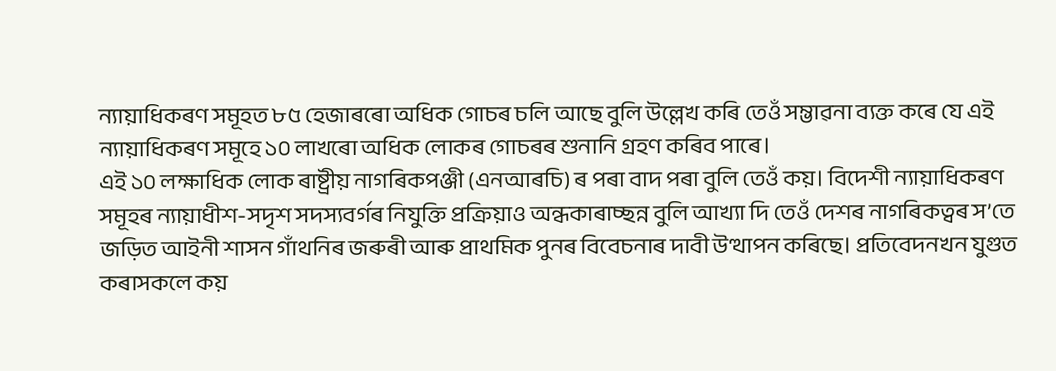ন্যায়াধিকৰণ সমূহত ৮৫ হেজাৰৰো অধিক গোচৰ চলি আছে বুলি উল্লেখ কৰি তেওঁ সম্ভাৱনা ব্যক্ত কৰে যে এই ন্যায়াধিকৰণ সমূহে ১০ লাখৰো অধিক লোকৰ গোচৰৰ শুনানি গ্রহণ কৰিব পাৰে।
এই ১০ লক্ষাধিক লোক ৰাষ্ট্ৰীয় নাগৰিকপঞ্জী (এনআৰচি) ৰ পৰা বাদ পৰা বুলি তেওঁ কয়। বিদেশী ন্যায়াধিকৰণ সমূহৰ ন্যায়াধীশ-সদৃশ সদস্যবৰ্গৰ নিযুক্তি প্রক্রিয়াও অন্ধকাৰাচ্ছন্ন বুলি আখ্যা দি তেওঁ দেশৰ নাগৰিকত্বৰ স’তে জড়িত আইনী শাসন গাঁথনিৰ জৰুৰী আৰু প্ৰাথমিক পুনৰ বিবেচনাৰ দাবী উত্থাপন কৰিছে। প্রতিবেদনখন যুগুত কৰাসকলে কয়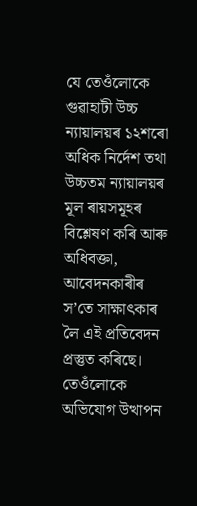যে তেওঁলোকে গুৱাহাটী উচ্চ ন্যায়ালয়ৰ ১২শৰো অধিক নির্দেশ তথা উচ্চতম ন্যায়ালয়ৰ মূল ৰায়সমূহৰ বিশ্লেষণ কৰি আৰু অধিবক্তা, আবেদনকাৰীৰ স’তে সাক্ষাৎকাৰ লৈ এই প্রতিবেদন প্রস্তুত কৰিছে।
তেওঁলোকে অভিযোগ উত্থাপন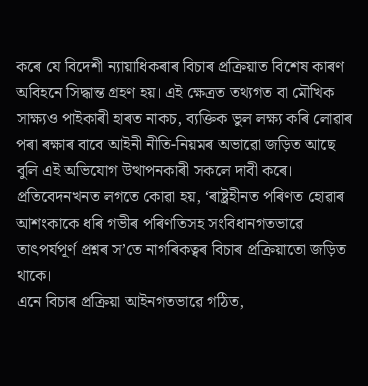কৰে যে বিদেশী ন্যায়াধিকৰাৰ বিচাৰ প্ৰক্ৰিয়াত বিশেষ কাৰণ অবিহনে সিদ্ধান্ত গ্রহণ হয়। এই ক্ষেত্রত তথ্যগত বা মৌখিক সাক্ষ্যও পাইকাৰী হাৰত নাকচ, ব্যক্তিক ভুল লক্ষ্য কৰি লোৱাৰ পৰা ৰক্ষাৰ বাবে আইনী নীতি-নিয়মৰ অভাৱো জড়িত আছে বুলি এই অভিযোগ উত্থাপনকাৰী সকলে দাবী কৰে। প্রতিবেদনখনত লগতে কোৱা হয়, ‘ৰাষ্ট্রহীনত পৰিণত হোৱাৰ আশংকাকে ধৰি গভীৰ পৰিণতিসহ সংবিধানগতভাৱে তাৎপর্যপূর্ণ প্ৰশ্নৰ স’তে নাগৰিকত্বৰ বিচাৰ প্ৰক্ৰিয়াতো জড়িত থাকে।
এনে বিচাৰ প্ৰক্ৰিয়া আইনগতভাৱে গঠিত,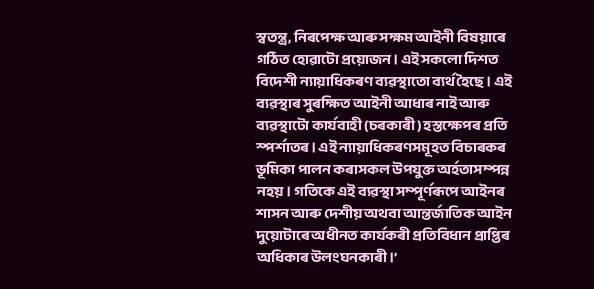স্বতন্ত্র, নিৰপেক্ষ আৰু সক্ষম আইনী বিষয়াৰে গঠিত হোৱাটো প্রয়োজন। এই সকলো দিশত বিদেশী ন্যায়াধিকৰণ ব্যৱস্থাতো ব্যর্থ হৈছে। এই ব্যৱস্থাৰ সুৰক্ষিত আইনী আধাৰ নাই আৰু ব্যৱস্থাটো কাৰ্যবাহী (চৰকাৰী) হস্তক্ষেপৰ প্রতি স্পর্শাতৰ। এই ন্যায়াধিকৰণসমূহত বিচাৰকৰ ভূমিকা পালন কৰাসকল উপযুক্ত অর্হতাসম্পন্ন নহয়। গতিকে এই ব্যৱস্থা সম্পূৰ্ণৰূপে আইনৰ শাসন আৰু দেশীয় অথবা আন্তর্জাতিক আইন দুয়োটাৰে অধীনত কার্যকৰী প্ৰতিবিধান প্রাপ্তিৰ অধিকাৰ উলংঘনকাৰী।’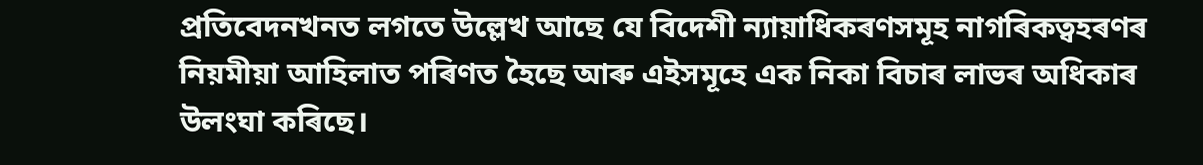প্রতিবেদনখনত লগতে উল্লেখ আছে যে বিদেশী ন্যায়াধিকৰণসমূহ নাগৰিকত্বহৰণৰ নিয়মীয়া আহিলাত পৰিণত হৈছে আৰু এইসমূহে এক নিকা বিচাৰ লাভৰ অধিকাৰ উলংঘা কৰিছে।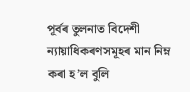পূৰ্বৰ তুলনাত বিদেশী ন্যায়াধিকৰণসমূহৰ মান নিম্ন কৰা হ’ল বুলি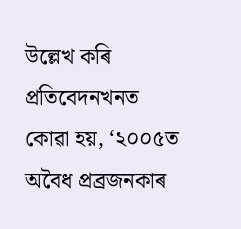উল্লেখ কৰি প্ৰতিবেদনখনত কোৱা হয়, ‘২০০৫ত অবৈধ প্ৰব্ৰজনকাৰ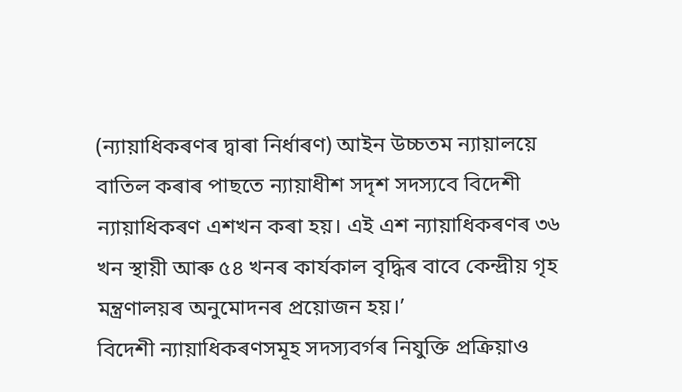(ন্যায়াধিকৰণৰ দ্বাৰা নিৰ্ধাৰণ) আইন উচ্চতম ন্যায়ালয়ে বাতিল কৰাৰ পাছতে ন্যায়াধীশ সদৃশ সদস্যবে বিদেশী ন্যায়াধিকৰণ এশখন কৰা হয়। এই এশ ন্যায়াধিকৰণৰ ৩৬ খন স্থায়ী আৰু ৫৪ খনৰ কার্যকাল বৃদ্ধিৰ বাবে কেন্দ্ৰীয় গৃহ মন্ত্রণালয়ৰ অনুমোদনৰ প্ৰয়োজন হয়।’
বিদেশী ন্যায়াধিকৰণসমূহ সদস্যবর্গৰ নিযুক্তি প্রক্রিয়াও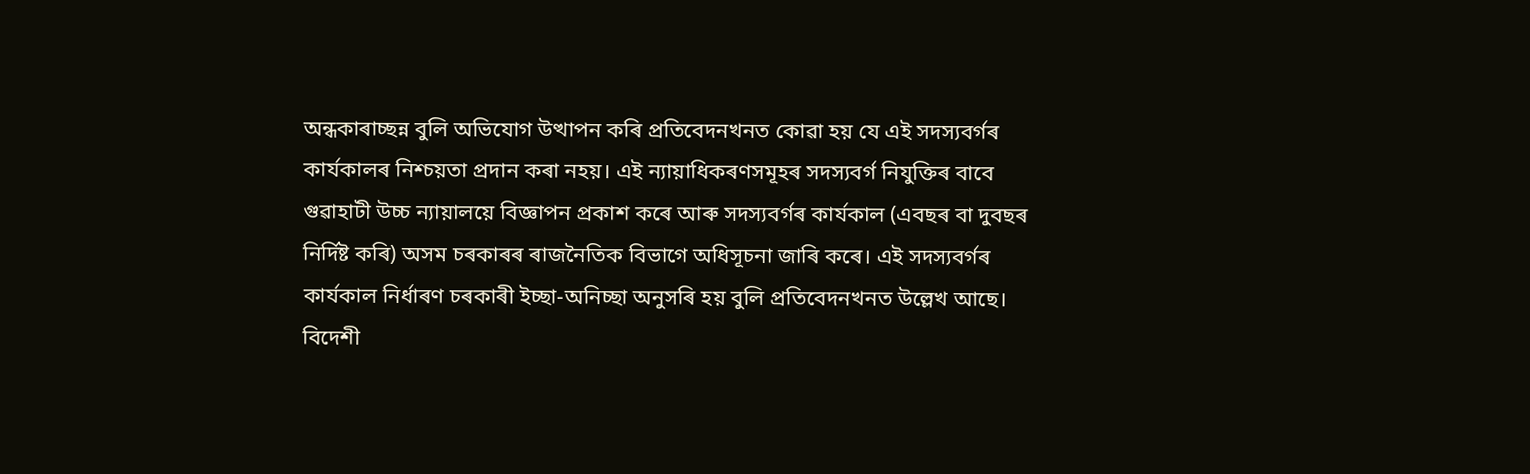অন্ধকাৰাচ্ছন্ন বুলি অভিযোগ উত্থাপন কৰি প্ৰতিবেদনখনত কোৱা হয় যে এই সদস্যবৰ্গৰ কাৰ্যকালৰ নিশ্চয়তা প্ৰদান কৰা নহয়। এই ন্যায়াধিকৰণসমূহৰ সদস্যবর্গ নিযুক্তিৰ বাবে গুৱাহাটী উচ্চ ন্যায়ালয়ে বিজ্ঞাপন প্রকাশ কৰে আৰু সদস্যবৰ্গৰ কাৰ্যকাল (এবছৰ বা দুবছৰ নিৰ্দিষ্ট কৰি) অসম চৰকাৰৰ ৰাজনৈতিক বিভাগে অধিসূচনা জাৰি কৰে। এই সদস্যবৰ্গৰ কাৰ্যকাল নির্ধাৰণ চৰকাৰী ইচ্ছা-অনিচ্ছা অনুসৰি হয় বুলি প্রতিবেদনখনত উল্লেখ আছে।
বিদেশী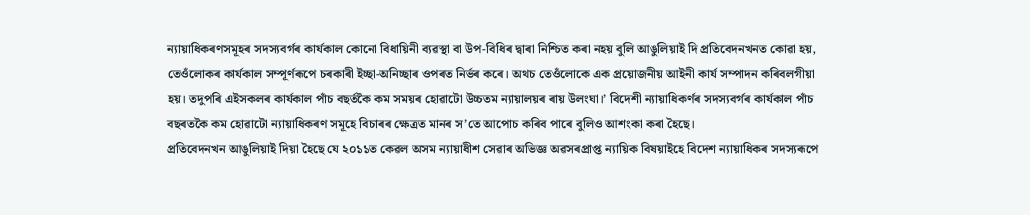ন্যায়াধিকৰণসমূহৰ সদস্যবর্গৰ কার্যকাল কোনো বিধায়িনী ব্যৱস্থা বা উপ-বিধিৰ দ্বাৰা নিশ্চিত কৰা নহয় বুলি আঙুলিয়াই দি প্রতিবেদনখনত কোৱা হয়, তেওঁলোকৰ কার্যকাল সম্পূর্ণৰূপে চৰকাৰী ইচ্ছা-অনিচ্ছাৰ ওপৰত নিৰ্ভৰ কৰে। অথচ তেওঁলোকে এক প্রয়োজনীয় আইনী কার্য সম্পাদন কৰিবলগীয়া হয়। তদুপৰি এইসকলৰ কাৰ্যকাল পাঁচ বছৰ্তকৈ কম সময়ৰ হোৱাটো উচ্চতম ন্যায়ালয়ৰ ৰায় উলংঘা।’ বিদেশী ন্যায়াধিকৰ্ণৰ সদস্যবৰ্গৰ কাৰ্যকাল পাঁচ বছৰতকৈ কম হোৱাটো ন্যায়াধিকৰণ সমূহে বিচাৰৰ ক্ষেত্ৰত মানৰ স’তে আপোচ কৰিব পাৰে বুলিও আশংকা কৰা হৈছে।
প্রতিবেদনখন আঙুলিয়াই দিয়া হৈছে যে ২০১১ত কেৱল অসম ন্যায়াধীশ সেৱাৰ অভিজ্ঞ অৱসৰপ্ৰাপ্ত ন্যায়িক বিষয়াইহে বিদেশ ন্যায়াধিকৰ সদস্যৰূপে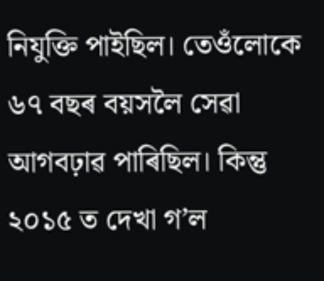নিযুক্তি পাইছিল। তেওঁলোকে ৬৭ বছৰ বয়সলৈ সেৱা আগবঢ়াৱ পাৰিছিল। কিন্তু ২০১৫ ত দেখা গ’ল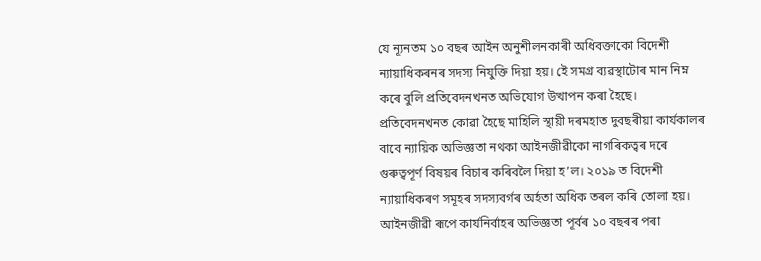যে ন্যূনতম ১০ বছৰ আইন অনুশীলনকাৰী অধিবক্তাকো বিদেশী ন্যায়াধিকৰনৰ সদস্য নিযুক্তি দিয়া হয়। ইে সমগ্ৰ ব্যৱস্থাটোৰ মান নিম্ন কৰে বুলি প্রতিবেদনখনত অভিযোগ উত্থাপন কৰা হৈছে।
প্রতিবেদনখনত কোৱা হৈছে মাহিলি স্থায়ী দৰমহাত দুবছৰীয়া কার্যকালৰ বাবে ন্যায়িক অভিজ্ঞতা নথকা আইনজীৱীকো নাগৰিকত্বৰ দৰে গুৰুত্বপূর্ণ বিষয়ৰ বিচাৰ কৰিবলৈ দিয়া হ’ল। ২০১৯ ত বিদেশী ন্যায়াধিকৰণ সমূহৰ সদস্যবৰ্গৰ অৰ্হতা অধিক তৰল কৰি তোলা হয়। আইনজীৱী ৰূপে কার্যনির্বাহৰ অভিজ্ঞতা পূৰ্বৰ ১০ বছৰৰ পৰা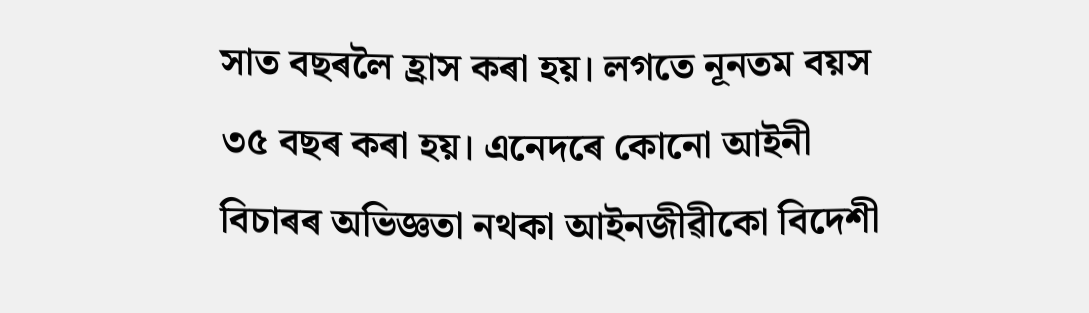সাত বছৰলৈ হ্রাস কৰা হয়। লগতে নূনতম বয়স ৩৫ বছৰ কৰা হয়। এনেদৰে কোনো আইনী বিচাৰৰ অভিজ্ঞতা নথকা আইনজীৱীকো বিদেশী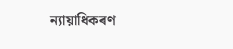ন্যায়াধিকৰণ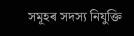সমূহৰ সদস্য নিযুক্তি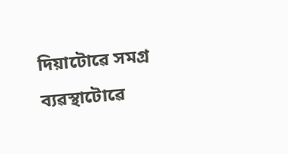দিয়াটোৱে সমগ্র ব্যৱস্থাটোৱে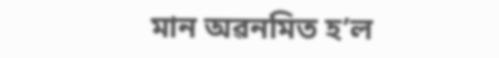মান অৱনমিত হ’ল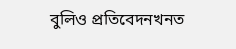বুলিও প্রতিবেদনখনত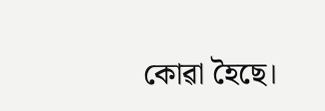কোৱা হৈছে।